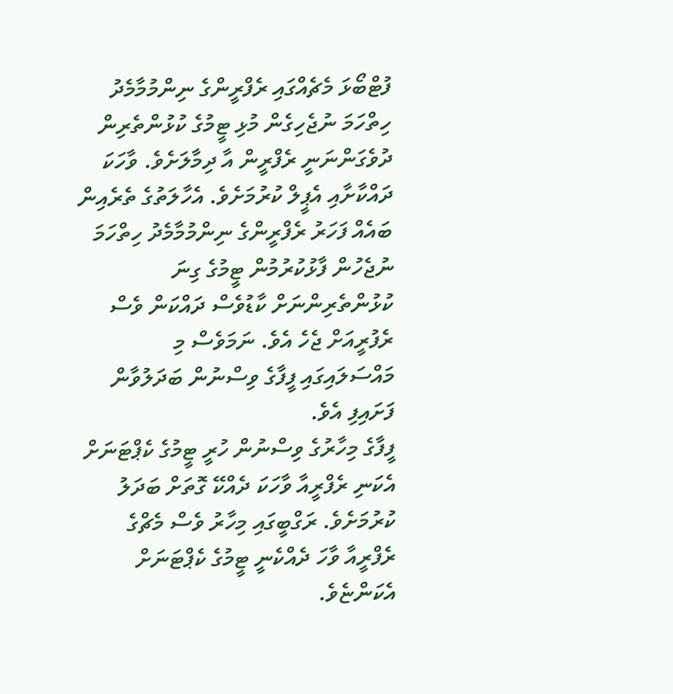ފުޓްބޯޅަ މެޗެއްގައި ރެފްރީންގެ ނިންމުމާމެދު ހިތްހަމަ ނުޖެހިގެން މުޅި ޓީމުގެ ކުޅުންތެރިން ދުވެގަންނަނީ ރެފްރީން އާ ދިމާލަށެވެ. ވާހަކަ ދައްކާށާއި އެޕީލް ކުރުމަށެވެ. އެހާލަތުގެ ތެރެއިން ބައެއް ފަހަރު ރެފްރީންގެ ނިންމުމާމެދު ހިތްހަމަ ނުޖެހުން ފާޅުކުރުމުން ޓީމުގެ ގިނަ ކުޅުންތެރިންނަށް ކާޑުވެސް ދައްކަން ވެސް ރެފުރީއަށް ޖެހެ އެވެ. ނަމަވެސް މި މައްސަލައިގައި ފީފާގެ ވިސްނުން ބަދަލުވާން ފަށައިފި އެވެ.
ފީފާގެ މިހާރުގެ ވިސްނުން ހުރީ ޓީމުގެ ކެޕްޓަނަށް އެކަނި ރެފްރީއާ ވާހަކަ ދެއްކޭ ގޮތަށް ބަދަލު ކުރުމަށެވެ. ރަގްބީގައި މިހާރު ވެސް މެޗްގެ ރެފްރީއާ ވާހަ ދެއްކެނީ ޓީމުގެ ކެޕްޓަނަށް އެކަންޏެވެ.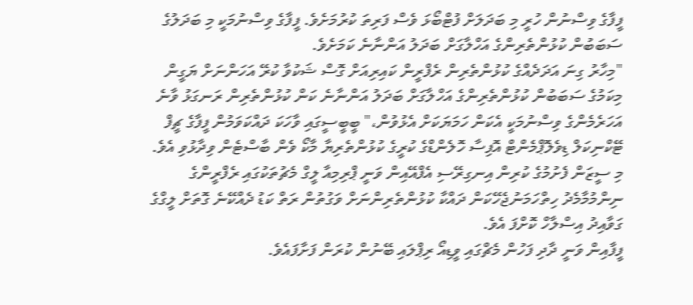ފީފާގެ ވިސްނުން ހުރީ މި ބަދަލަށް ފުޓްބޯޅަ ވެސް ފަރިތަ ކުރުމަށެވެ. ފީފާގެ ވިސްނުމަކީ މި ބަދަލުގެ ސަބަބުން ކުޅުންތެރިންގެ އަހްލާގަށް ބަދަލު އަންނާނެ ކަމަށެވެ.
"މިހާރު ގިނަ އަދަދެއްގެ ކުޅުންތެރިން ރެފްރީން ކައިރިއަށް ގޮސް ޝަކުވާ ކުރޭ އަހަންނަށް ޔަގީން މިކަމުގެ ސަބަބުން ކުޅުންތެރިންގެ އަހްލާގަށް ބަދަލު އަންނާނެ ކަން ކުޅުންތެރިން ރަނގަޅު ވާނެ އަހަރެމެންގެ ވިސްނުމަކީ އެކަން ހަމަޔަކަށް އެޅުވުން،" ބީބީސީގައި ވާހަކަ ދައްކަވަމުން ފީފާގެ ޗީފް ޓޭކްނިކަލް ޑިވެލޮޕްމެންޓް އޮފިސާ ހޮލެންޑްގެ ކުރީގެ ކުޅުންތެރިޔާ މާކޯ ވެން ބާސްޓެން ވިދާޅުވި އެވެ.
މި ސީޒަން ފެށުމުގެ ކުރިން އިނގިރޭސި އެފްއޭއިން ވަނީ ޕްރިމިއާ ލީގް މެޗުތަކުގައި ރެފްރީންގެ ނިންމުމާމެދު ހިތްހަމަނުޖެހޭކަން ދައްކާ ކުޅުންތެރިންނަށް ވަގުތުން ރަތް ކަޑު ދެއްކޭނެ ގޮތަށް ލީގްގެ ގަވާއިދު އިސްލާހް ކޮށްފަ އެވެ.
ފީފާއިން ވަނީ ދާދި ފަހުން މެޗްގައި ވީޑިއޯ ރިޕްލައި ބޭނުން ކުރަން ފަށާފައެވެ.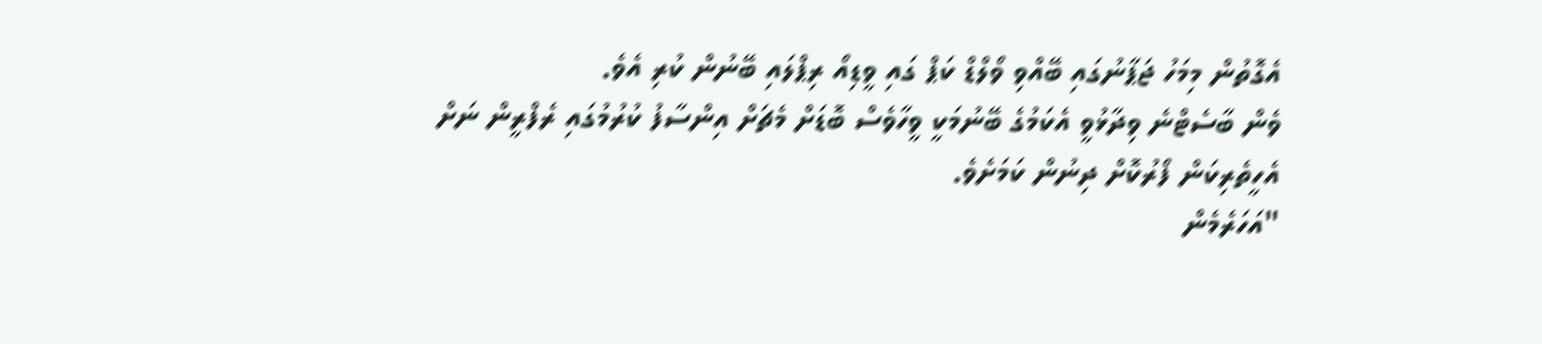އެގޮތުން މިމަހު ޖަޕާނުގައި ބޭއްވި ވޯލްޑް ކަޕް ގައި ވީޑިއޯ ރިޕްލައި ބޭނުން ކުރި އެވެ.
ވެން ބާސެޓްނެ ވިދާޅުވީ އެކަމުގެ ބޭނުމަކީ ވީހާވެސް ބޮޑަށް މެޗަށް އިންސާފު ކުރުމުގައި ރެފްރީން ނަށް އެހީތެރިކަން ފޯރުކޮށް ދިނުން ކަމަށެވެ.
"އަހަރެމެން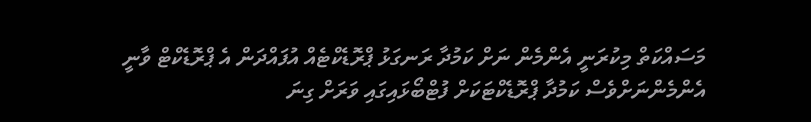މަސައްކަތް މިކުރަނީ އެންމެން ނަށް ކަމުދާ ރަނގަޅު ޕްރޮޑެކްޓެއް އުފައްދަން އެ ޕްރޮޑެކްޓް ވާނީ އެންމެންނަށްވެސް ކަމުދާ ޕްރޮޑެކްޓަކަށް ފުޓްބޯޅައިގައި ވަރަށް ގިނަ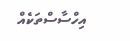އިހްސާސްތަކެއް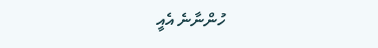ހުންނާނެ އެއީ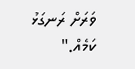ވަރަށް ރަނގަޅު ކަމެއް."